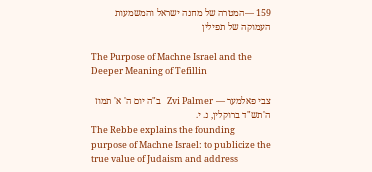159 —המטרה של מחנה ישראל והמשמעות העמוקה של תפילין

The Purpose of Machne Israel and the Deeper Meaning of Tefillin

צבי פאלמער — Zvi Palmer   ב"ה יום ה' א' תמוז ה'תש"ד ברוקלין, נ. י.
The Rebbe explains the founding purpose of Machne Israel: to publicize the true value of Judaism and address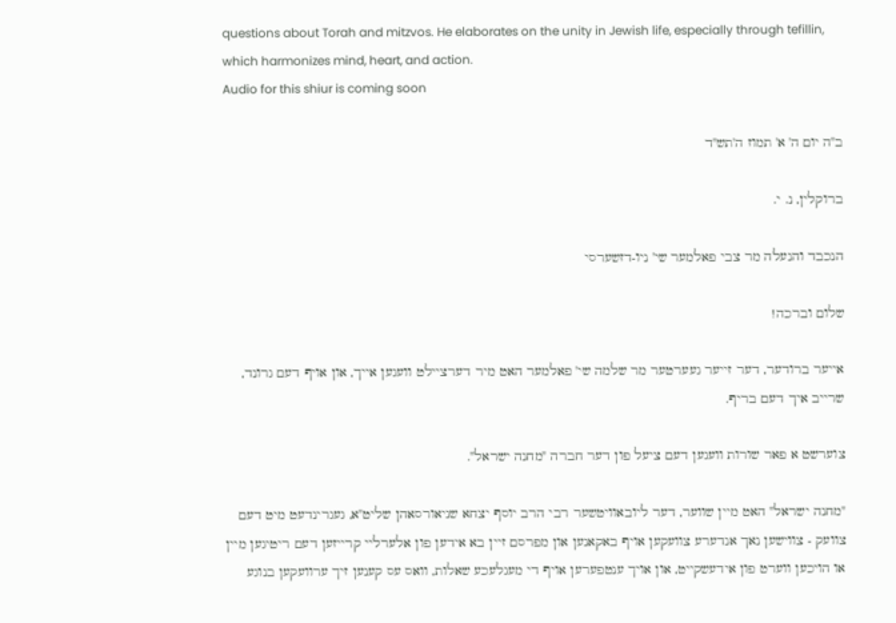questions about Torah and mitzvos. He elaborates on the unity in Jewish life, especially through tefillin, which harmonizes mind, heart, and action.
Audio for this shiur is coming soon

ב"ה יום ה' א' תמוז ה'תש"ד

ברוקלין, נ. י.

הנכבד והנעלה מר צבי פאלמער שי' ניו-דזשערסי

שלום וברכה!

אייער ברודער, דער זייער געערטער מר שלמה שי' פאלמער האט מיר דערציילט וועגען אייך, און אויף דעם גרונד, שרייב איך דעם בריף.

צוערשט א פאר שורות וועגען דעם ציעל פון דער חברה "מחנה ישראל".

"מחנה ישראל" האט מיין שווער, דער ליובאוויטשער רבי הרב יוסף יצחא שניאורסאהן שליט"א, געגרינדעט מיט דעם צוועק - צווישען נאך אנדערע צוועקען אויף באקאנען און מפרסם זיין בא אידען פון אלערליי קרייזען דעם ריטיגען מיין או הויכען ווערט פון אידעשקייט, און אויך ענטפערען אויף די מעגלעכע שאלות, וואס עס קענען זיך ערוועקען בנוגע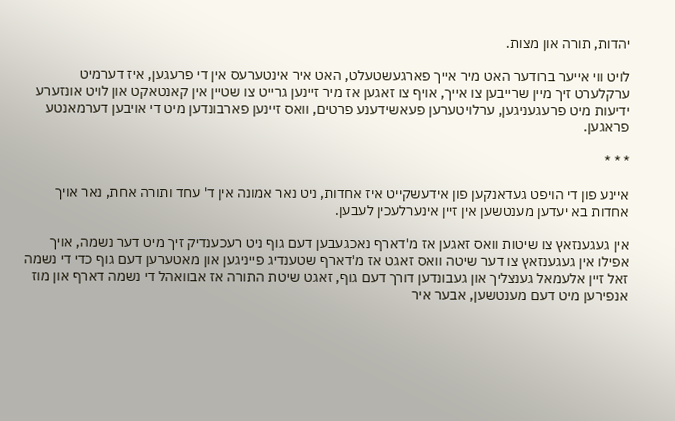יהדות, תורה און מצות.

לויט ווי אייער ברודער האט מיר אייך פארגעשטעלט, האט איר אינטערעס אין די פרעגען, איז דערמיט ערקלערט זיך מיין שרייבען צו אייך, אויף צו זאגען אז מיר זיינען גרייט צו שטיין אין קאנטאקט און לויט אונזערע ידיעות מיט פרעגעניגען, ערלויטערען פעאשידענע פרטים, וואס זיינען פארבונדען מיט די אויבען דערמאנטע פראגען.

* * *

איינע פון די הויפט געדאנקען פון אידעשקייט איז אחדות, ניט נאר אמונה אין ד' עחד ותורה אחת, נאר אויך אחדות בא יעדען מענטשען אין זיין אינערלעכין לעבען.

אין געגענזאץ צו שיטות וואס זאגען אז מ'דארף נאכגעבען דעם גוף ניט רעכענדיק זיך מיט דער נשמה, אויך אפילו אין געגענזאץ צו דער שיטה וואס זאגט אז מ'דארף שטענדיג פייניגען און מאטערען דעם גוף כדי די נשמה זאל זיין אלעמאל גענצליך און געבונדען דורך דעם גוף, זאגט שיטת התורה אז אבוואהל די נשמה דארף און מוז אנפירען מיט דעם מענטשען, אבער איר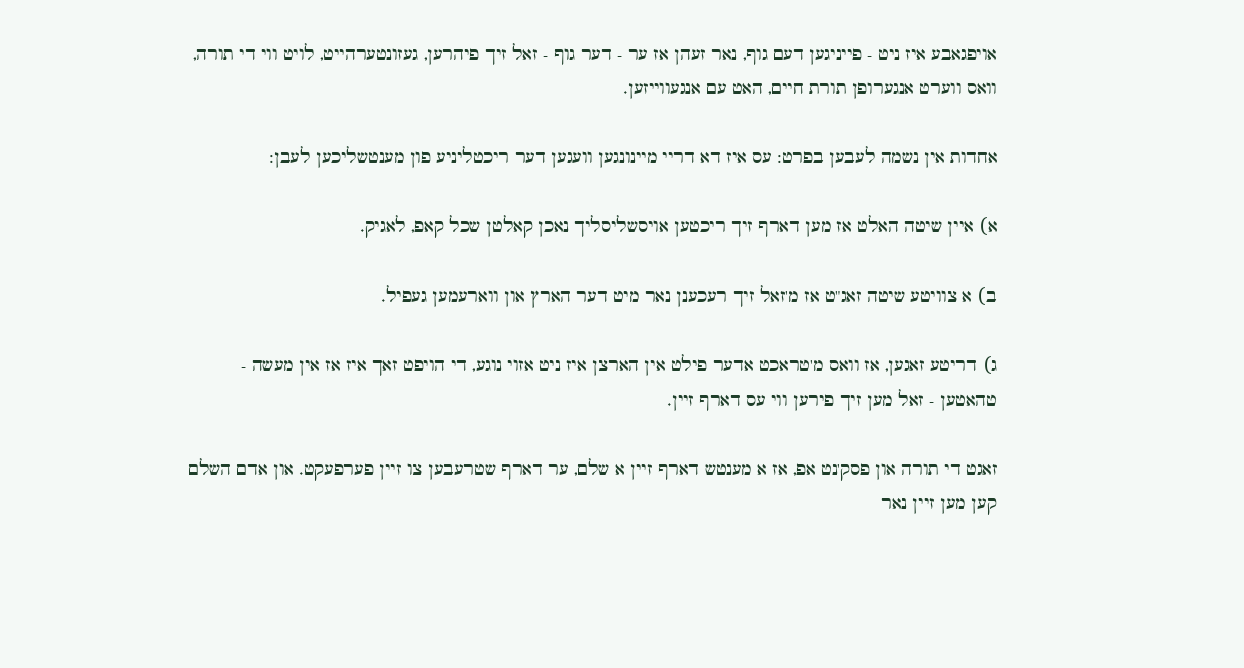אויפגאבע איז ניט - פייניגען דעם גוף, נאר זעהן אז ער - דער גוף - זאל זיך פיהרען, געזונטערהייט, לויט ווי די תורה, וואס ווערט אנגערופן תורת חיים, האט עם אנגעווייזען.

אחדות אין נשמה לעבען בפרט: עס איז דא דריי מיינונגען וועגען דער ריכטליניע פון מענטשליכען לעבן:

א) איין שיטה האלט אז מען דארף זיך ריכטען אויסשליסליך נאכן קאלטן שכל קאפ, לאגיק.

ב) א צוויטע שיטה זאג"ט אז מ'זאל זיך רעכענן נאר מיט דער הארץ און ווארעמען געפיל.

ג) דריטע זאגען, אז וואס מ'טראכט אדער פילט אין הארצן איז ניט אזוי נוגע, די הויפט זאך איז אז אין מעשה - טהאטען - זאל מען זיך פירען ווי עס דארף זיין.

זאגט די תורה און פסק'נט אפ, אז א מענטש דארף זיין א שלם, ער דארף שטרעבען צו זיין פערפעקט. און אדם השלם קען מען זיין נאר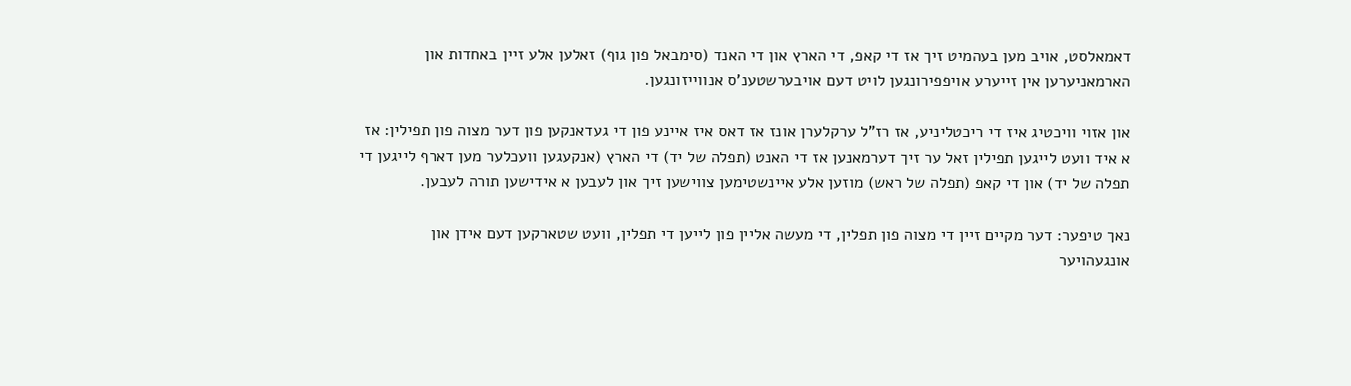דאמאלסט, אויב מען בעהמיט זיך אז די קאפ, די הארץ און די האנד (סימבאל פון גוף) זאלען אלע זיין באחדות און הארמאניערען אין זייערע אויפפירונגען לויט דעם אויבערשטענ'ס אנווייזונגען.

און אזוי וויכטיג איז די ריכטליניע, אז רז"ל ערקלערן אונז אז דאס איז איינע פון די געדאנקען פון דער מצוה פון תפילין: אז א איד וועט לייגען תפילין זאל ער זיך דערמאנען אז די האנט (תפלה של יד) די הארץ (אנקעגען וועכלער מען דארף לייגען די תפלה של יד) און די קאפ (תפלה של ראש) מוזען אלע איינשטימען צווישען זיך און לעבען א אידישען תורה לעבען.

נאך טיפער: דער מקיים זיין די מצוה פון תפלין, די מעשה אליין פון לייען די תפלין, וועט שטארקען דעם אידן און אונגעהויער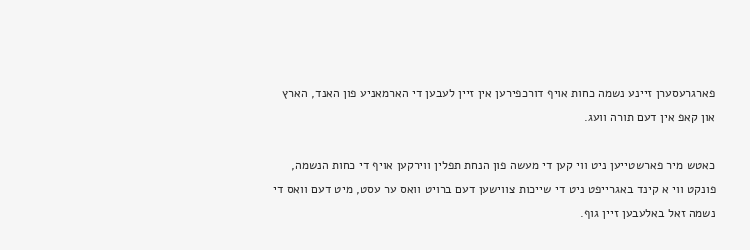פארגרעסערן זיינע נשמה כחות אויף דורכפירען אין זיין לעבען די הארמאניע פון האנד, הארץ און קאפ אין דעם תורה וועג.

כאטש מיר פארשטייען ניט ווי קען די מעשה פון הנחת תפלין ווירקען אויף די כחות הנשמה, פונקט ווי א קינד באגרייפט ניט די שייכות צווישען דעם ברויט וואס ער עסט, מיט דעם וואס די נשמה זאל באלעבען זיין גוף.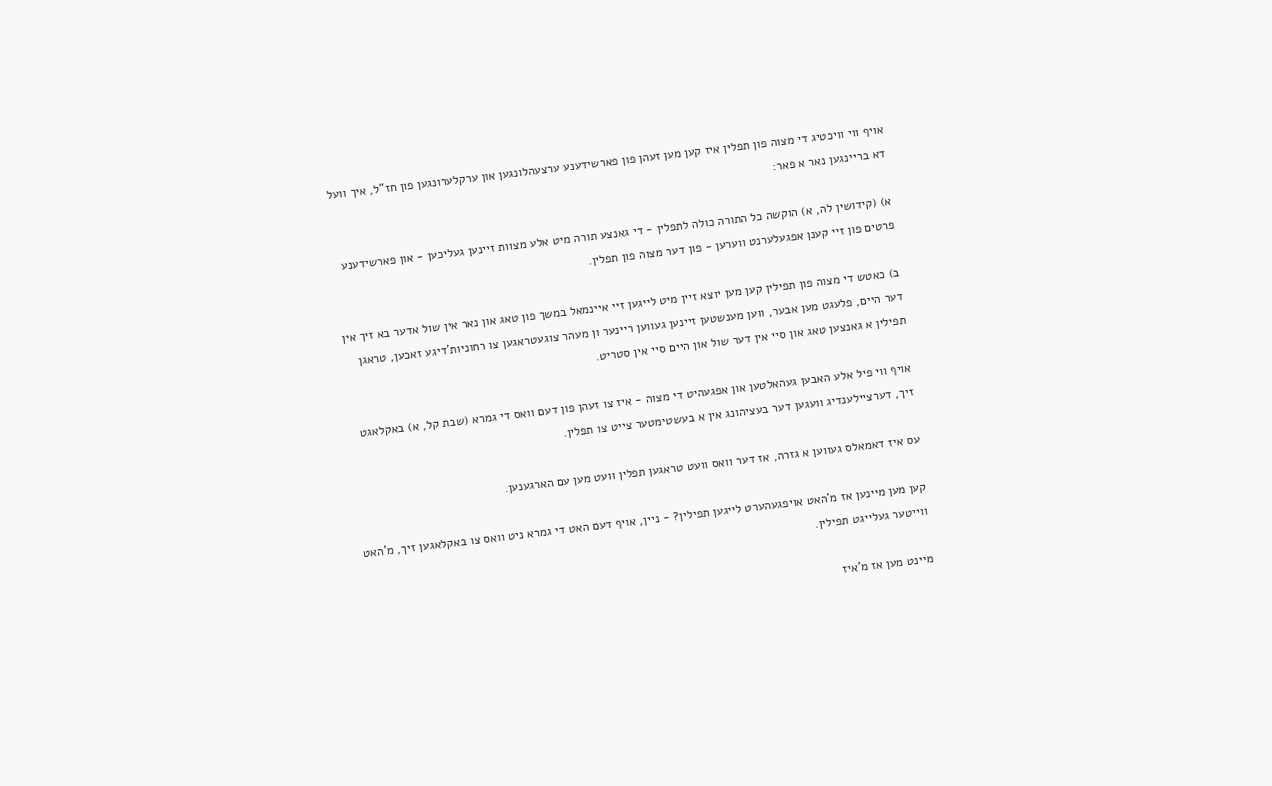אויף ווי וויכטיג די מצוה פון תפלין איז קען מען זעהן פון פארשידענע ערצעהלונגען און ערקלערונגען פון חז"ל, איך וועל דא בריינגען נאר א פאר:

א) (קידושין לה, א) הוקשה כל התורה כולה לתפלין - די גאנצע תורה מיט אלע מצוות זיינען געליכען - און פארשידענע פרטים פון זיי קענן אפגעלערנט ווערען - פון דער מצוה פון תפלין.

ב) כאטש די מצוה פון תפילין קען מען יוצא זיין מיט לייגען זיי איינמאל במשך פון טאג און נאר אין שול אדער בא זיך אין דער היים, פלעגט מען אבער, ווען מענשטען זיינען געווען ריינער ון מעהר צוגעטראגען צו רחוניות'דיגע זאכען, טראגן תפילין א גאנצען טאג און סיי אין דער שול און היים סיי אין סטריט.

אויף ווי פיל אלע האבען געהאלטען און אפגעהיט די מצוה - איז צו זעהן פון דעם וואס די גמרא (שבת קל, א) באקלאגט זיך, דערציילענדיג וועגען דער בעציהונג אין א בעשטימטער צייט צו תפלין.

עס איז דאמאלס געווען א גזרה, אז דער וואס וועט טראגען תפלין וועט מען עם הארגענען.

קען מען מיינען אז מ'האט אויפגעהערט לייגען תפילין? - ניין, אויף דעם האט די גמרא ניט וואס צו באקלאגען זיך, מ'האט ווייטער געלייגט תפילין.

מיינט מען אז מ'איז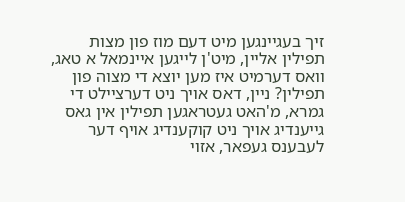זיך בעגיינגען מיט דעם מוז פון מצות תפילין אליין, מיט'ן לייגען איינמאל א טאג, וואס דערמיט איז מען יוצא די מצוה פון תפילין? ניין, דאס אויך ניט דערציילט די גמרא, מ'האט געטראגען תפילין אין גאס גייענדיג אויך ניט קוקענדיג אויף דער לעבענס געפאר, אזוי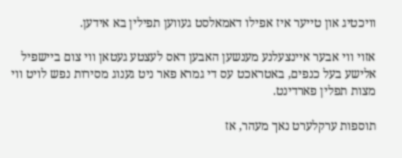וויכטיג און טייער איז אפילו דאמאלסט געווען תפילין בא אידען.

אזוי ווי אבער איינצעלנע מענשען האבען דאס לעצטע געטאן ווי צום ביישפיל אלישע בעל כנפים, באטראכט עס די גמרא פאר ניט גענוג מסירות נפש לויט ווי מצות תפלין פארדינט.

תוספות ערקלערט נאך מעהר, אז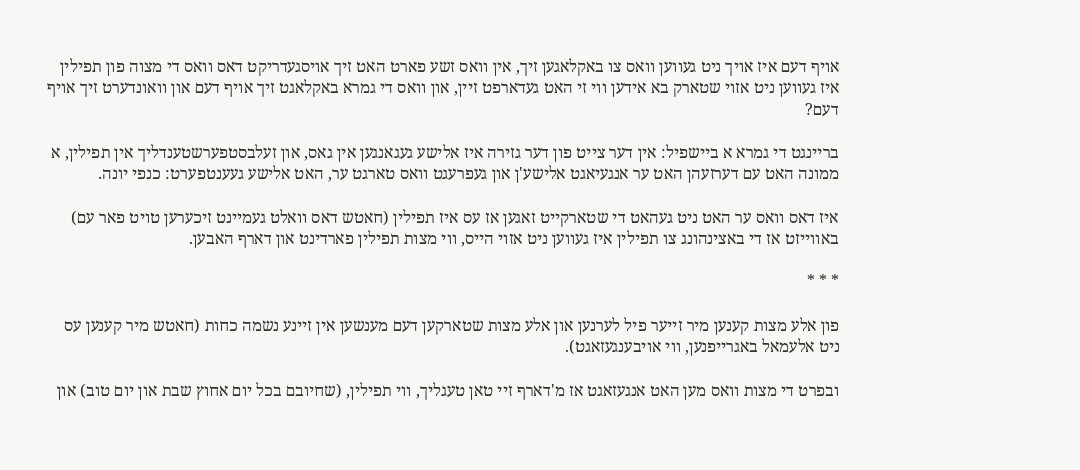אויף דעם איז אויך ניט געווען וואס צו באקלאגען זיך, אין וואס זשע פארט האט זיך אויסגעדריקט דאס וואס די מצוה פון תפילין איז געווען ניט אזוי שטארק בא אידען ווי זי האט געדארפט זיין, און וואס די גמרא באקלאגט זיך אויף דעם און וואונדערט זיך אויף דעם?

בריינגט די גמרא א ביישפיל: אין דער צייט פון דער גזירה איז אלישע געגאנגען אין גאס, און זעלבסטפערשטענדליך אין תפילין, א ממונה האט עם דערזעהן האט ער אנגעיאגט אלישע'ן און געפרעגט וואס טארגט ער, האט אלישע געענטפערט: כנפי יונה.

איז דאס וואס ער האט ניט געהאט די שטארקייט זאגען אז עס איז תפילין (חאטש דאס וואלט געמיינט זיכערען טויט פאר עם) באווייזט אז די באצינהונג צו תפילין איז געווען ניט אזוי הייס, ווי מצות תפילין פארדינט און דארף האבען.

* * *

פון אלע מצות קענען מיר זייער פיל לערנען און אלע מצות שטארקען דעם מענשען אין זיינע נשמה כחות (חאטש מיר קענען עס ניט אלעמאל באגרייפנען, ווי אויבענגעזאגט).

ובפרט די מצות וואס מען האט אנגעזאגט אז מ'דארף זיי טאן טעגליך, ווי תפילין, (שחיובם בכל יום אחוץ שבת און יום טוב) און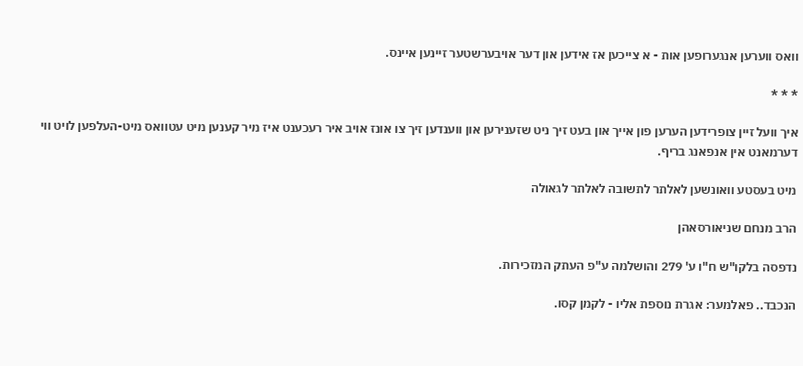וואס ווערען אנגערופען אות - א צייכען אז אידען און דער אויבערשטער זיינען איינס.

* * *

איך וועל זיין צופרידען הערען פון אייך און בעט זיך ניט שזענירען און ווענדען זיך צו אונז אויב איר רעכענט איז מיר קענען מיט עטוואס מיט-העלפען לויט ווי דערמאנט אין אנפאנג בריף.

מיט בעסטע וואונשען לאלתר לתשובה לאלתר לגאולה

הרב מנחם שניאורסאהן

נדפסה בלקו"ש ח"ו ע' 279 והושלמה ע"פ העתק המזכירות.

הנכבד.. פאלמער: אגרת נוספת אליו - לקמן קסו.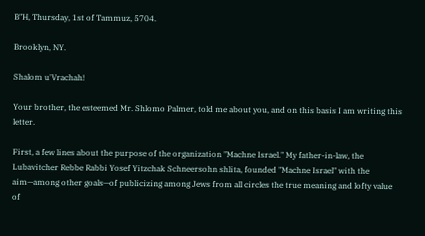B"H, Thursday, 1st of Tammuz, 5704.

Brooklyn, NY.

Shalom u'Vrachah!

Your brother, the esteemed Mr. Shlomo Palmer, told me about you, and on this basis I am writing this letter.

First, a few lines about the purpose of the organization "Machne Israel." My father-in-law, the Lubavitcher Rebbe Rabbi Yosef Yitzchak Schneersohn shlita, founded "Machne Israel" with the aim—among other goals—of publicizing among Jews from all circles the true meaning and lofty value of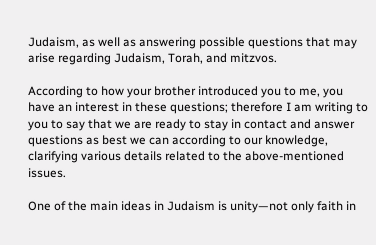Judaism, as well as answering possible questions that may arise regarding Judaism, Torah, and mitzvos.

According to how your brother introduced you to me, you have an interest in these questions; therefore I am writing to you to say that we are ready to stay in contact and answer questions as best we can according to our knowledge, clarifying various details related to the above-mentioned issues.

One of the main ideas in Judaism is unity—not only faith in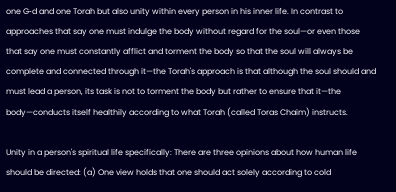one G‑d and one Torah but also unity within every person in his inner life. In contrast to approaches that say one must indulge the body without regard for the soul—or even those that say one must constantly afflict and torment the body so that the soul will always be complete and connected through it—the Torah's approach is that although the soul should and must lead a person, its task is not to torment the body but rather to ensure that it—the body—conducts itself healthily according to what Torah (called Toras Chaim) instructs.

Unity in a person's spiritual life specifically: There are three opinions about how human life should be directed: (a) One view holds that one should act solely according to cold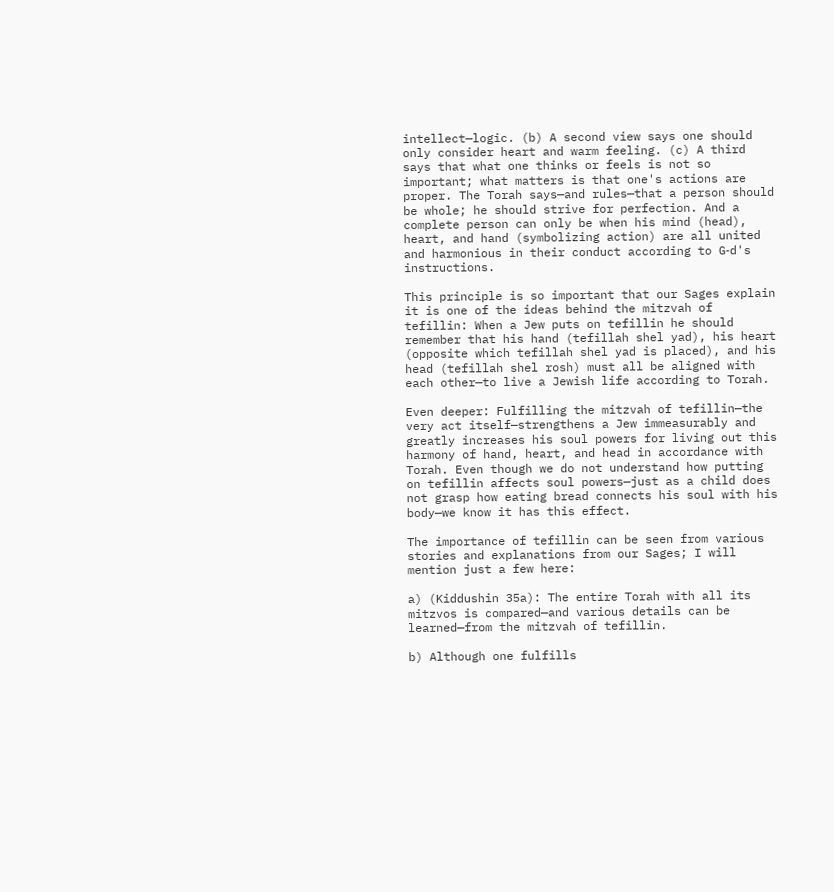intellect—logic. (b) A second view says one should only consider heart and warm feeling. (c) A third says that what one thinks or feels is not so important; what matters is that one's actions are proper. The Torah says—and rules—that a person should be whole; he should strive for perfection. And a complete person can only be when his mind (head), heart, and hand (symbolizing action) are all united and harmonious in their conduct according to G‑d's instructions.

This principle is so important that our Sages explain it is one of the ideas behind the mitzvah of tefillin: When a Jew puts on tefillin he should remember that his hand (tefillah shel yad), his heart (opposite which tefillah shel yad is placed), and his head (tefillah shel rosh) must all be aligned with each other—to live a Jewish life according to Torah.

Even deeper: Fulfilling the mitzvah of tefillin—the very act itself—strengthens a Jew immeasurably and greatly increases his soul powers for living out this harmony of hand, heart, and head in accordance with Torah. Even though we do not understand how putting on tefillin affects soul powers—just as a child does not grasp how eating bread connects his soul with his body—we know it has this effect.

The importance of tefillin can be seen from various stories and explanations from our Sages; I will mention just a few here:

a) (Kiddushin 35a): The entire Torah with all its mitzvos is compared—and various details can be learned—from the mitzvah of tefillin.

b) Although one fulfills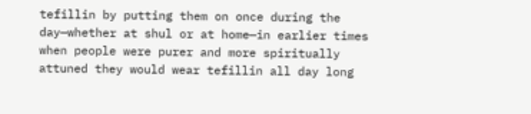tefillin by putting them on once during the day—whether at shul or at home—in earlier times when people were purer and more spiritually attuned they would wear tefillin all day long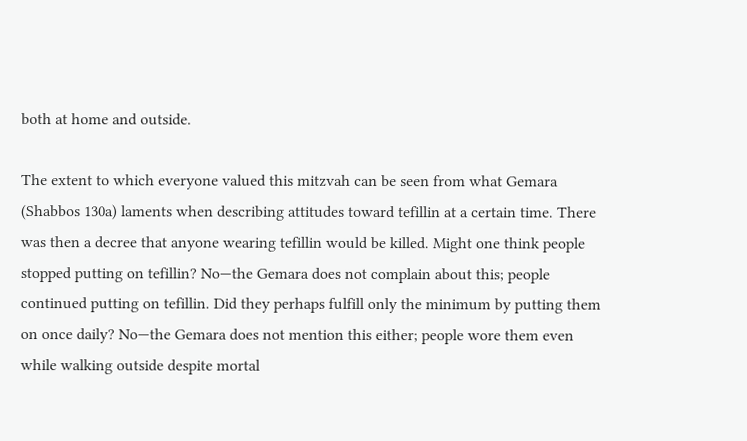both at home and outside.

The extent to which everyone valued this mitzvah can be seen from what Gemara (Shabbos 130a) laments when describing attitudes toward tefillin at a certain time. There was then a decree that anyone wearing tefillin would be killed. Might one think people stopped putting on tefillin? No—the Gemara does not complain about this; people continued putting on tefillin. Did they perhaps fulfill only the minimum by putting them on once daily? No—the Gemara does not mention this either; people wore them even while walking outside despite mortal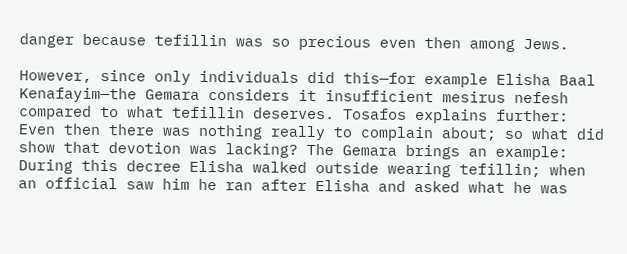danger because tefillin was so precious even then among Jews.

However, since only individuals did this—for example Elisha Baal Kenafayim—the Gemara considers it insufficient mesirus nefesh compared to what tefillin deserves. Tosafos explains further: Even then there was nothing really to complain about; so what did show that devotion was lacking? The Gemara brings an example: During this decree Elisha walked outside wearing tefillin; when an official saw him he ran after Elisha and asked what he was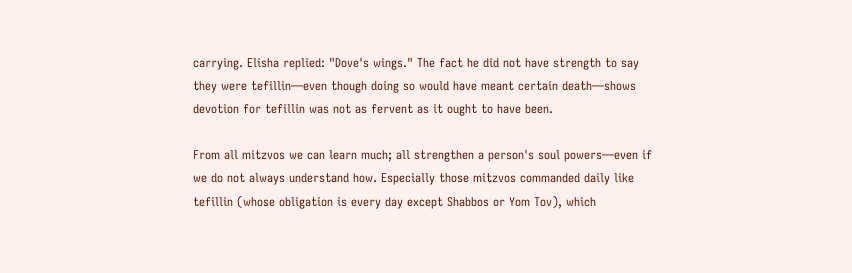carrying. Elisha replied: "Dove's wings." The fact he did not have strength to say they were tefillin—even though doing so would have meant certain death—shows devotion for tefillin was not as fervent as it ought to have been.

From all mitzvos we can learn much; all strengthen a person's soul powers—even if we do not always understand how. Especially those mitzvos commanded daily like tefillin (whose obligation is every day except Shabbos or Yom Tov), which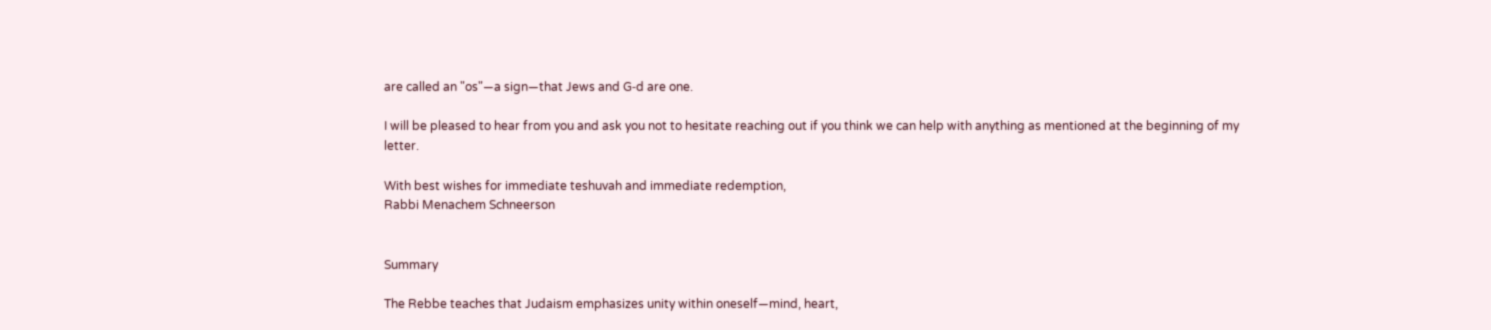are called an "os"—a sign—that Jews and G‑d are one.

I will be pleased to hear from you and ask you not to hesitate reaching out if you think we can help with anything as mentioned at the beginning of my letter.

With best wishes for immediate teshuvah and immediate redemption,
Rabbi Menachem Schneerson


Summary

The Rebbe teaches that Judaism emphasizes unity within oneself—mind, heart,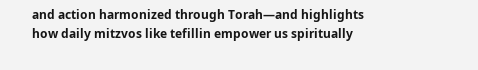and action harmonized through Torah—and highlights how daily mitzvos like tefillin empower us spiritually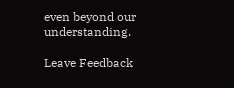even beyond our understanding.

Leave Feedback